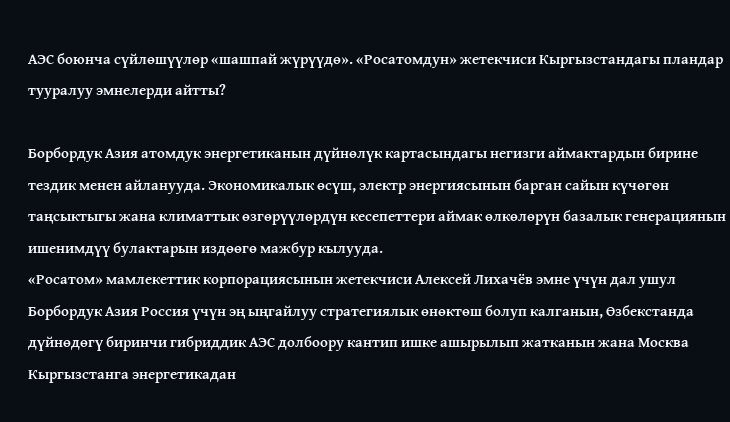АЭС боюнча сүйлөшүүлөр «шашпай жүрүүдө». «Росатомдун» жетекчиси Кыргызстандагы пландар тууралуу эмнелерди айтты?

Борбордук Азия атомдук энергетиканын дүйнөлүк картасындагы негизги аймактардын бирине тездик менен айланууда. Экономикалык өсүш, электр энергиясынын барган сайын күчөгөн таңсыктыгы жана климаттык өзгөрүүлөрдүн кесепеттери аймак өлкөлөрүн базалык генерациянын ишенимдүү булактарын издөөгө мажбур кылууда.
«Росатом» мамлекеттик корпорациясынын жетекчиси Алексей Лихачёв эмне үчүн дал ушул Борбордук Азия Россия үчүн эң ыңгайлуу стратегиялык өнөктөш болуп калганын, Өзбекстанда дүйнөдөгү биринчи гибриддик АЭС долбоору кантип ишке ашырылып жатканын жана Москва Кыргызстанга энергетикадан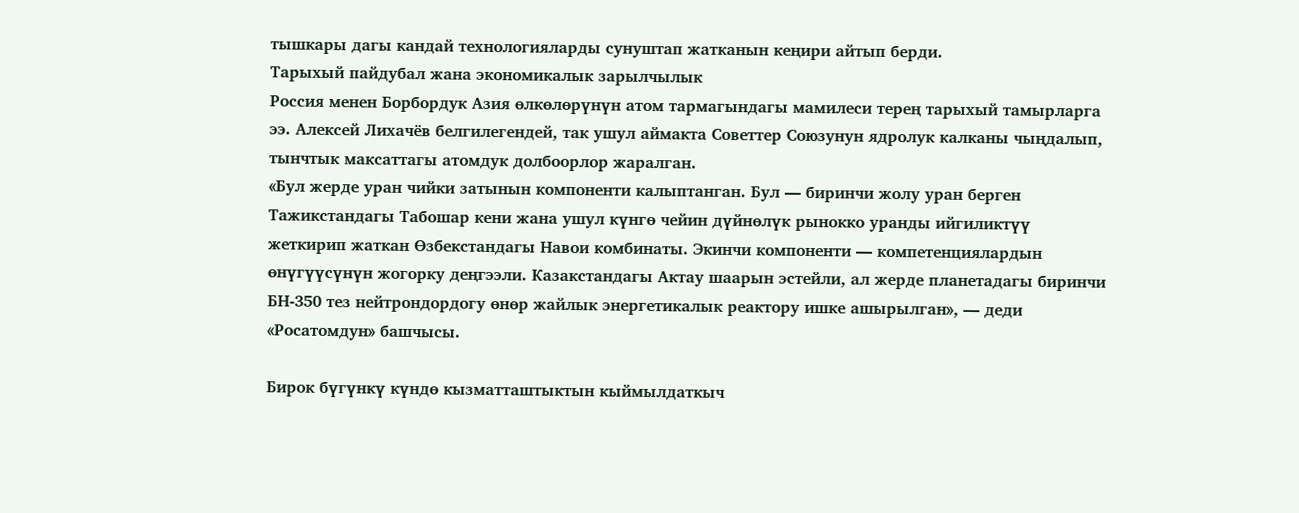тышкары дагы кандай технологияларды сунуштап жатканын кеңири айтып берди.
Тарыхый пайдубал жана экономикалык зарылчылык
Россия менен Борбордук Азия өлкөлөрүнүн атом тармагындагы мамилеси терең тарыхый тамырларга ээ. Алексей Лихачёв белгилегендей, так ушул аймакта Советтер Союзунун ядролук калканы чыңдалып, тынчтык максаттагы атомдук долбоорлор жаралган.
«Бул жерде уран чийки затынын компоненти калыптанган. Бул — биринчи жолу уран берген Тажикстандагы Табошар кени жана ушул күнгө чейин дүйнөлүк рынокко уранды ийгиликтүү жеткирип жаткан Өзбекстандагы Навои комбинаты. Экинчи компоненти — компетенциялардын өнүгүүсүнүн жогорку деңгээли. Казакстандагы Актау шаарын эстейли, ал жерде планетадагы биринчи БН-350 тез нейтрондордогу өнөр жайлык энергетикалык реактору ишке ашырылган», — деди «Росатомдун» башчысы.

Бирок бүгүнкү күндө кызматташтыктын кыймылдаткыч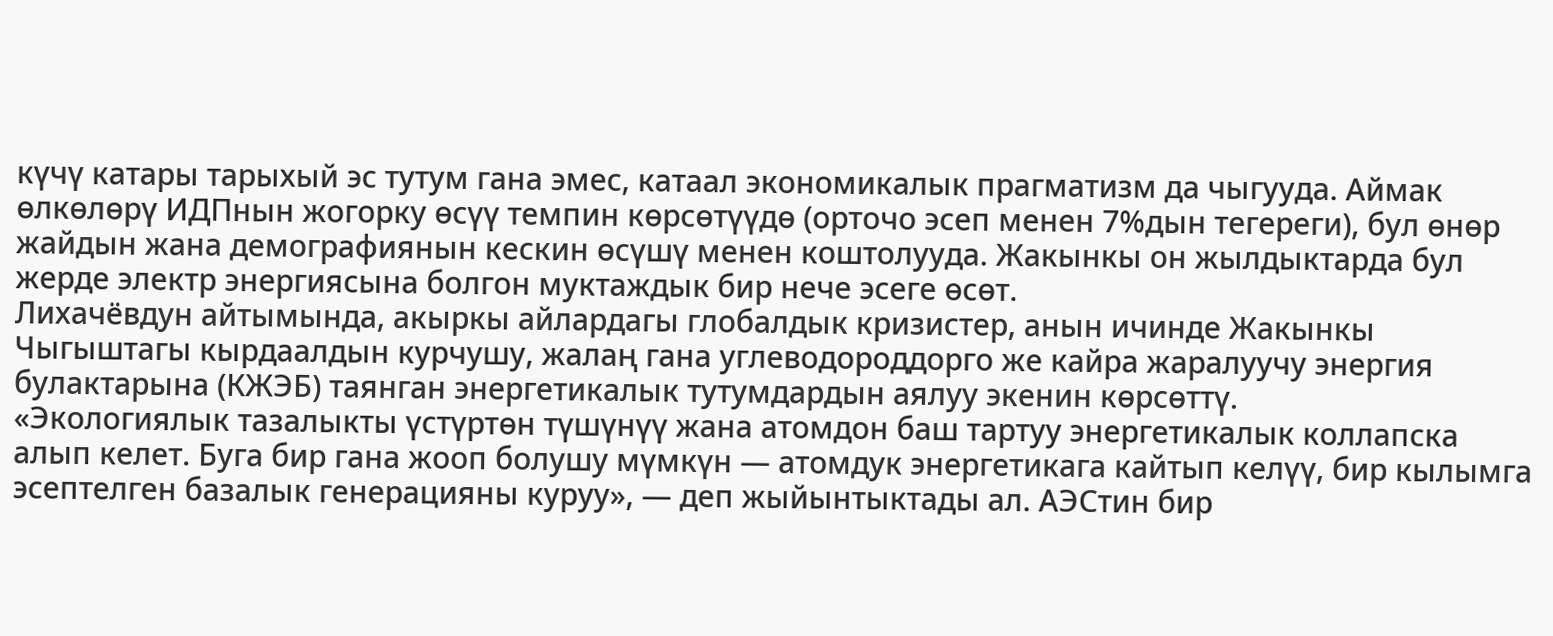күчү катары тарыхый эс тутум гана эмес, катаал экономикалык прагматизм да чыгууда. Аймак өлкөлөрү ИДПнын жогорку өсүү темпин көрсөтүүдө (орточо эсеп менен 7%дын тегереги), бул өнөр жайдын жана демографиянын кескин өсүшү менен коштолууда. Жакынкы он жылдыктарда бул жерде электр энергиясына болгон муктаждык бир нече эсеге өсөт.
Лихачёвдун айтымында, акыркы айлардагы глобалдык кризистер, анын ичинде Жакынкы Чыгыштагы кырдаалдын курчушу, жалаң гана углеводороддорго же кайра жаралуучу энергия булактарына (КЖЭБ) таянган энергетикалык тутумдардын аялуу экенин көрсөттү.
«Экологиялык тазалыкты үстүртөн түшүнүү жана атомдон баш тартуу энергетикалык коллапска алып келет. Буга бир гана жооп болушу мүмкүн — атомдук энергетикага кайтып келүү, бир кылымга эсептелген базалык генерацияны куруу», — деп жыйынтыктады ал. АЭСтин бир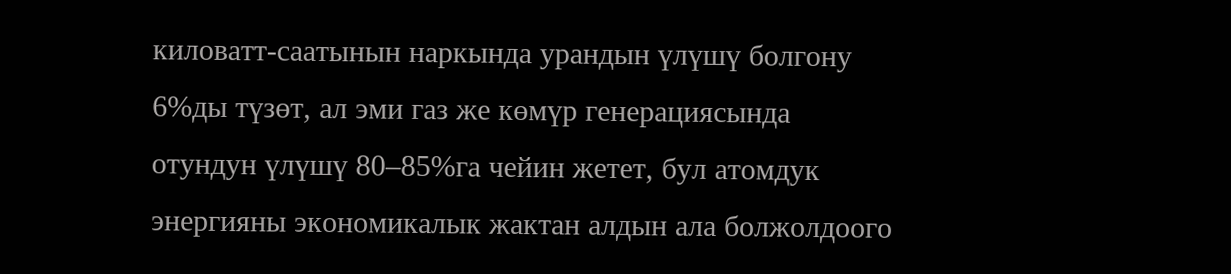киловатт-саатынын наркында урандын үлүшү болгону 6%ды түзөт, ал эми газ же көмүр генерациясында отундун үлүшү 80–85%га чейин жетет, бул атомдук энергияны экономикалык жактан алдын ала болжолдоого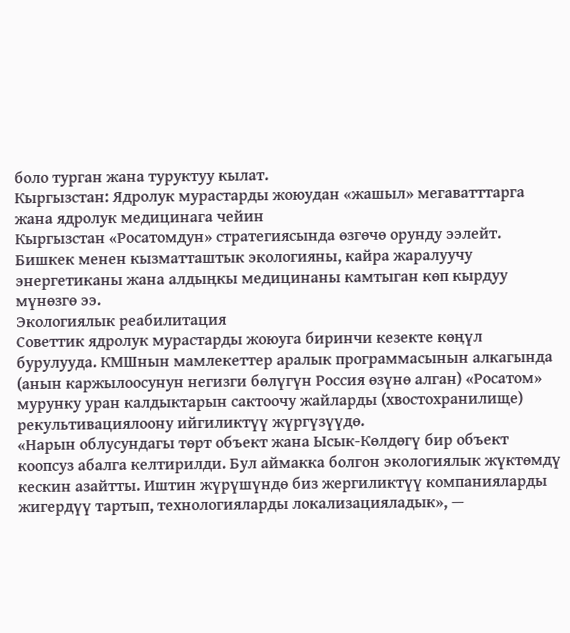боло турган жана туруктуу кылат.
Кыргызстан: Ядролук мурастарды жоюудан «жашыл» мегаватттарга жана ядролук медицинага чейин
Кыргызстан «Росатомдун» стратегиясында өзгөчө орунду ээлейт. Бишкек менен кызматташтык экологияны, кайра жаралуучу энергетиканы жана алдыңкы медицинаны камтыган көп кырдуу мүнөзгө ээ.
Экологиялык реабилитация
Советтик ядролук мурастарды жоюуга биринчи кезекте көңүл бурулууда. КМШнын мамлекеттер аралык программасынын алкагында (анын каржылоосунун негизги бөлүгүн Россия өзүнө алган) «Росатом» мурунку уран калдыктарын сактоочу жайларды (хвостохранилище) рекультивациялоону ийгиликтүү жүргүзүүдө.
«Нарын облусундагы төрт объект жана Ысык-Көлдөгү бир объект коопсуз абалга келтирилди. Бул аймакка болгон экологиялык жүктөмдү кескин азайтты. Иштин жүрүшүндө биз жергиликтүү компанияларды жигердүү тартып, технологияларды локализацияладык», —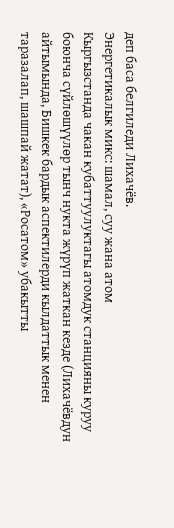деп баса белгиледи Лихачёв.
Энергетикалык микс: шамал, суу жана атом
Кыргызстанда чакан кубаттуулуктагы атомдук станцияны куруу боюнча сүйлөшүүлөр тынч нукта жүрүп жаткан кезде (Лихачёвдун айтымында, Бишкек бардык аспектилерди кылдаттык менен таразалап, шашпай жатат), «Росатом» убакытты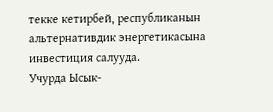текке кетирбей, республиканын альтернативдик энергетикасына инвестиция салууда.
Учурда Ысык-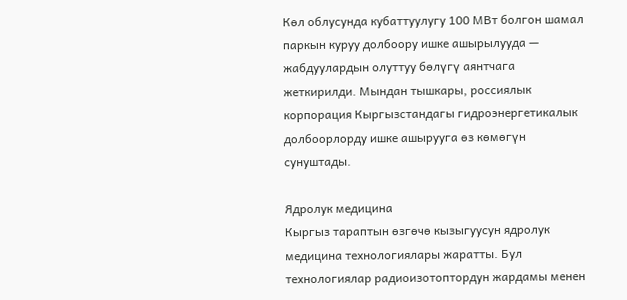Көл облусунда кубаттуулугу 100 МВт болгон шамал паркын куруу долбоору ишке ашырылууда — жабдуулардын олуттуу бөлүгү аянтчага жеткирилди. Мындан тышкары, россиялык корпорация Кыргызстандагы гидроэнергетикалык долбоорлорду ишке ашырууга өз көмөгүн сунуштады.

Ядролук медицина
Кыргыз тараптын өзгөчө кызыгуусун ядролук медицина технологиялары жаратты. Бул технологиялар радиоизотоптордун жардамы менен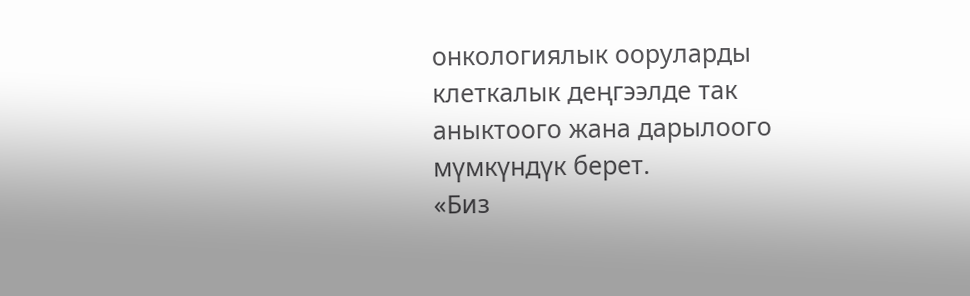онкологиялык ооруларды клеткалык деңгээлде так аныктоого жана дарылоого мүмкүндүк берет.
«Биз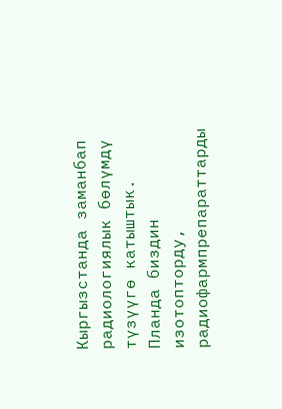Кыргызстанда заманбап радиологиялык бөлүмдү түзүүгө катыштык. Планда биздин изотопторду, радиофармпрепараттарды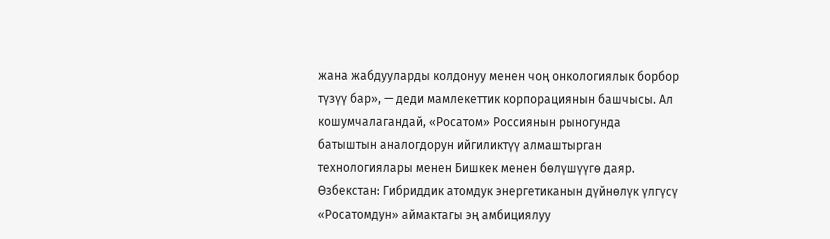жана жабдууларды колдонуу менен чоң онкологиялык борбор түзүү бар», — деди мамлекеттик корпорациянын башчысы. Ал кошумчалагандай, «Росатом» Россиянын рыногунда батыштын аналогдорун ийгиликтүү алмаштырган технологиялары менен Бишкек менен бөлүшүүгө даяр.
Өзбекстан: Гибриддик атомдук энергетиканын дүйнөлүк үлгүсү
«Росатомдун» аймактагы эң амбициялуу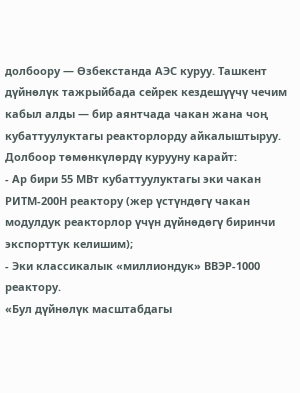долбоору — Өзбекстанда АЭС куруу. Ташкент дүйнөлүк тажрыйбада сейрек кездешүүчү чечим кабыл алды — бир аянтчада чакан жана чоң кубаттуулуктагы реакторлорду айкалыштыруу.
Долбоор төмөнкүлөрдү курууну карайт:
- Ар бири 55 МВт кубаттуулуктагы эки чакан РИТМ-200Н реактору (жер үстүндөгү чакан модулдук реакторлор үчүн дүйнөдөгү биринчи экспорттук келишим);
- Эки классикалык «миллиондук» ВВЭР-1000 реактору.
«Бул дүйнөлүк масштабдагы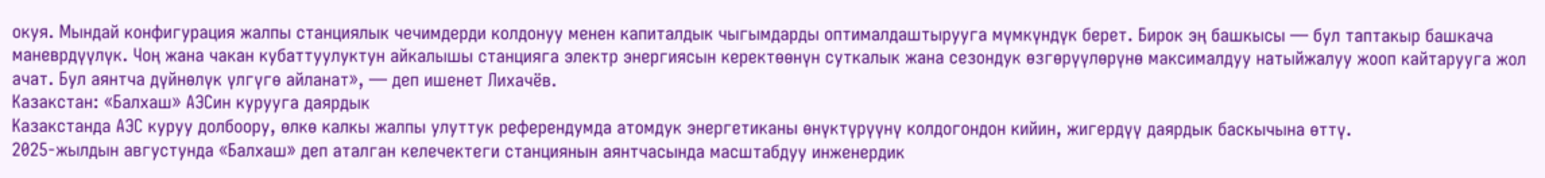окуя. Мындай конфигурация жалпы станциялык чечимдерди колдонуу менен капиталдык чыгымдарды оптималдаштырууга мүмкүндүк берет. Бирок эң башкысы — бул таптакыр башкача маневрдүүлүк. Чоң жана чакан кубаттуулуктун айкалышы станцияга электр энергиясын керектөөнүн суткалык жана сезондук өзгөрүүлөрүнө максималдуу натыйжалуу жооп кайтарууга жол ачат. Бул аянтча дүйнөлүк үлгүгө айланат», — деп ишенет Лихачёв.
Казакстан: «Балхаш» АЭСин курууга даярдык
Казакстанда АЭС куруу долбоору, өлкө калкы жалпы улуттук референдумда атомдук энергетиканы өнүктүрүүнү колдогондон кийин, жигердүү даярдык баскычына өттү.
2025-жылдын августунда «Балхаш» деп аталган келечектеги станциянын аянтчасында масштабдуу инженердик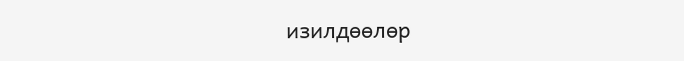изилдөөлөр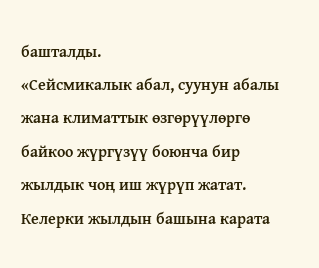башталды.
«Сейсмикалык абал, суунун абалы жана климаттык өзгөрүүлөргө байкоо жүргүзүү боюнча бир жылдык чоң иш жүрүп жатат. Келерки жылдын башына карата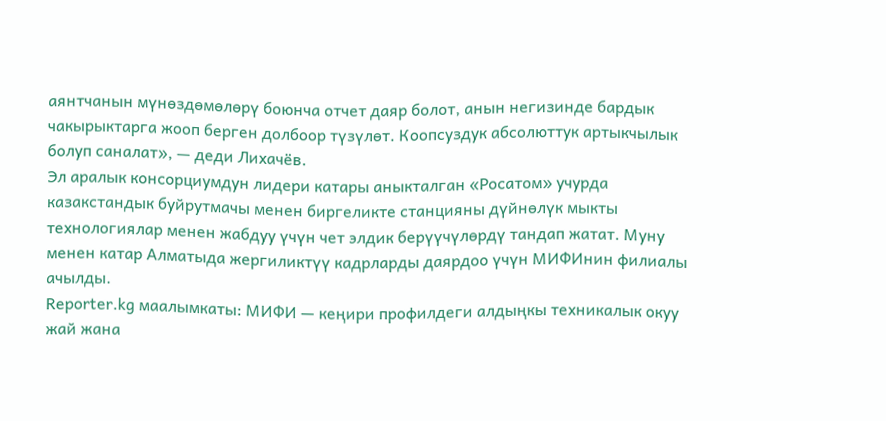аянтчанын мүнөздөмөлөрү боюнча отчет даяр болот, анын негизинде бардык чакырыктарга жооп берген долбоор түзүлөт. Коопсуздук абсолюттук артыкчылык болуп саналат», — деди Лихачёв.
Эл аралык консорциумдун лидери катары аныкталган «Росатом» учурда казакстандык буйрутмачы менен биргеликте станцияны дүйнөлүк мыкты технологиялар менен жабдуу үчүн чет элдик берүүчүлөрдү тандап жатат. Муну менен катар Алматыда жергиликтүү кадрларды даярдоо үчүн МИФИнин филиалы ачылды.
Reporter.kg маалымкаты: МИФИ — кеңири профилдеги алдыңкы техникалык окуу жай жана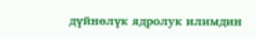дүйнөлүк ядролук илимдин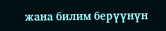жана билим берүүнүн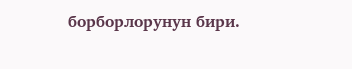борборлорунун бири.